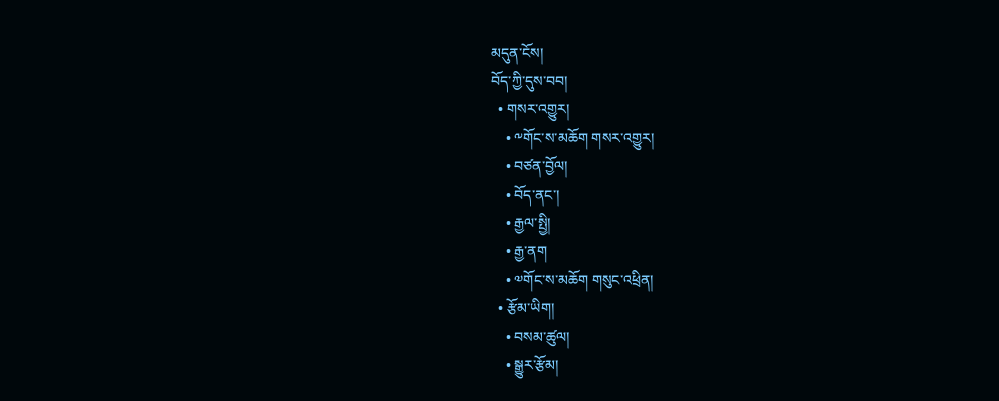མདུན་ངོས།
བོད་ཀྱི་དུས་བབ།
  • གསར་འགྱུར།
    • ༸གོང་ས་མཆོག གསར་འགྱུར།
    • བཙན་བྱོལ།
    • བོད་ནང་།
    • རྒྱལ་སྤྱི།
    • རྒྱ་ནག
    • ༧གོང་ས་མཆོག གསུང་འཕྲིན།
  • རྩོམ་ཡིག།
    • བསམ་ཚུལ།
    • སྒྱུར་རྩོམ།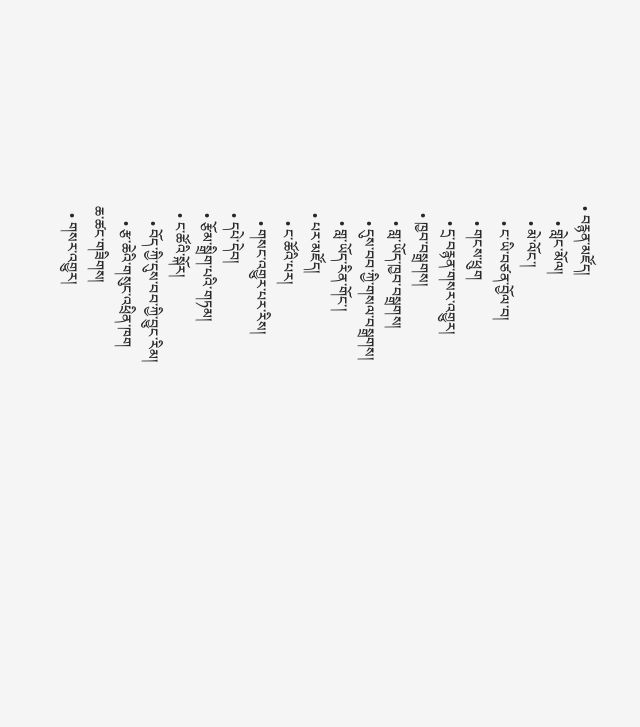• བརྙན་མཛོད།
    • གླེང་མོལ།
    • མེ་ལོང་།
    • ང་ཡི་བཙན་བྱོལ་བ།
    • གངས་ཕྲུག
    • དྲ་བརྙན་གསར་འགྱུར།
  • ཁྱབ་བསྒྲགས།
    • གླ་ཡོད་ཁྱབ་བསྒྲགས།
    • དུས་བབ་ཀྱི་གསལ་བསྒྲགས།
    • གླ་ཡོད་རིན་གོང་།
  • པར་མཛོད།
    • ང་ཚོའི་པར།
    • གསང་འགྱུར་པར་རིས།
  • དཔེ་དེབ།
  • རྩོམ་སྒྲིག་པའི་གཏམ།
  • ང་ཚོའི་སྐོར།
    • བོད་ཀྱི་དུས་བབ་ཀྱི་བྱུང་རིམ།
    • རྩ་ཆེའི་གསུང་འཕྲིན་ཁག
ཆ་ཚང་གཟིགས།
  • གསར་འགྱུར།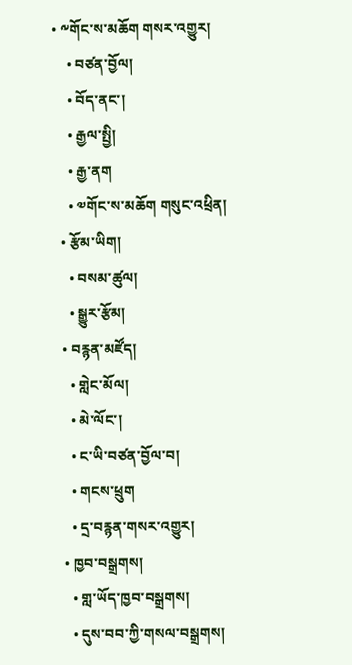• ༸གོང་ས་མཆོག གསར་འགྱུར།
    • བཙན་བྱོལ།
    • བོད་ནང་།
    • རྒྱལ་སྤྱི།
    • རྒྱ་ནག
    • ༧གོང་ས་མཆོག གསུང་འཕྲིན།
  • རྩོམ་ཡིག།
    • བསམ་ཚུལ།
    • སྒྱུར་རྩོམ།
  • བརྙན་མཛོད།
    • གླེང་མོལ།
    • མེ་ལོང་།
    • ང་ཡི་བཙན་བྱོལ་བ།
    • གངས་ཕྲུག
    • དྲ་བརྙན་གསར་འགྱུར།
  • ཁྱབ་བསྒྲགས།
    • གླ་ཡོད་ཁྱབ་བསྒྲགས།
    • དུས་བབ་ཀྱི་གསལ་བསྒྲགས།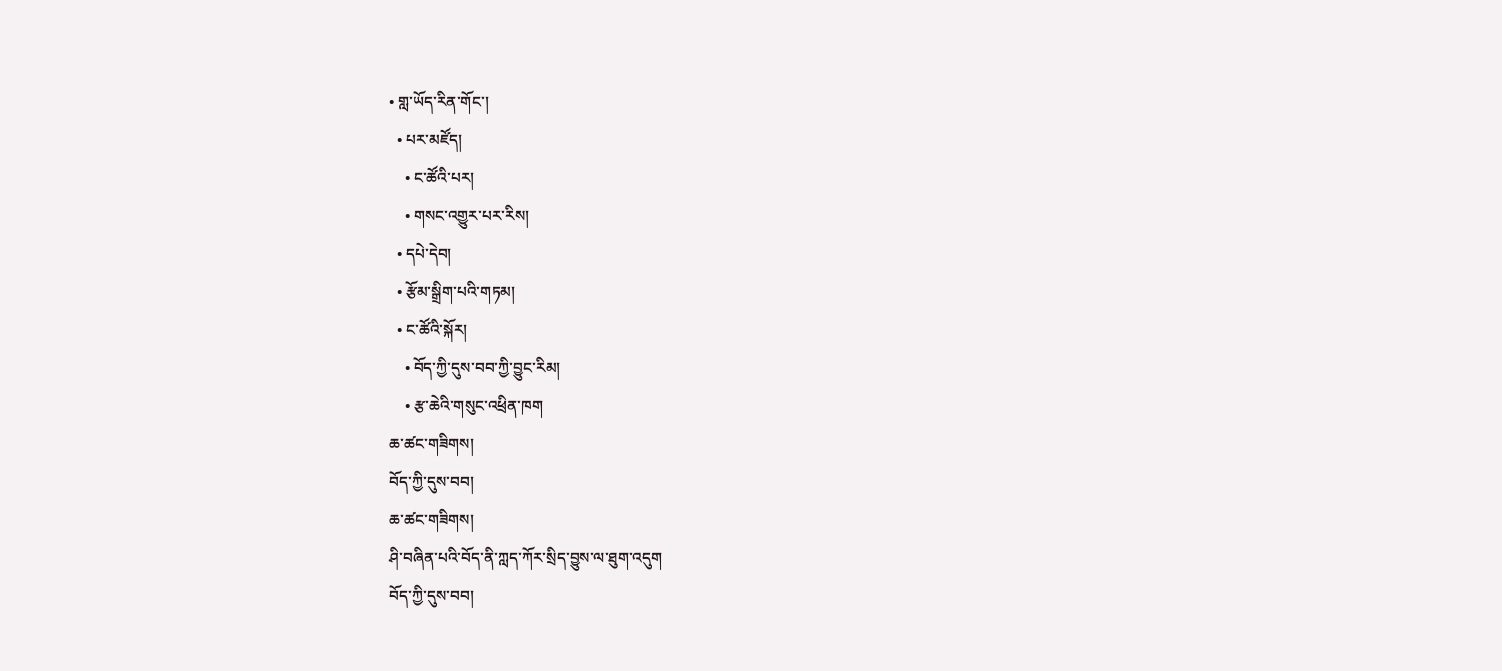• གླ་ཡོད་རིན་གོང་།
  • པར་མཛོད།
    • ང་ཚོའི་པར།
    • གསང་འགྱུར་པར་རིས།
  • དཔེ་དེབ།
  • རྩོམ་སྒྲིག་པའི་གཏམ།
  • ང་ཚོའི་སྐོར།
    • བོད་ཀྱི་དུས་བབ་ཀྱི་བྱུང་རིམ།
    • རྩ་ཆེའི་གསུང་འཕྲིན་ཁག
ཆ་ཚང་གཟིགས།
བོད་ཀྱི་དུས་བབ།
ཆ་ཚང་གཟིགས།
ཤི་བཞིན་པའི་བོད་ནི་ཀླད་ཀོར་སྲིད་བྱུས་ལ་ཐུག་འདུག
བོད་ཀྱི་དུས་བབ།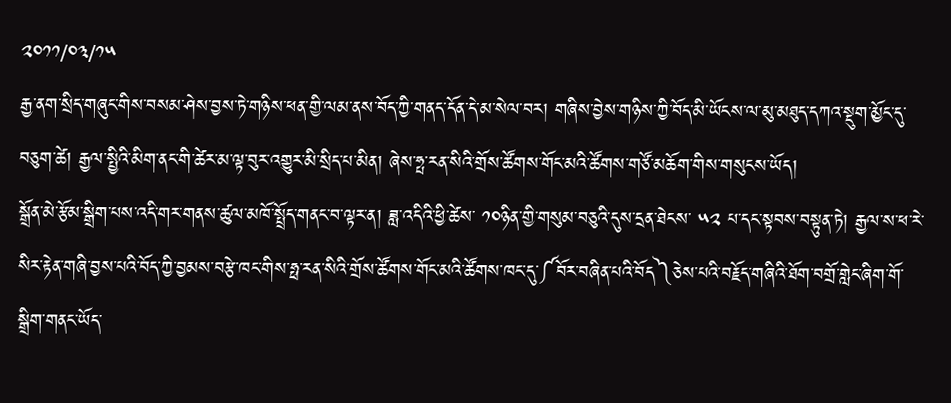༢༠༡༡/༠༣/༡༥
རྒྱ་ནག་སྲིད་གཞུང་གིས་བསམ་ཤེས་བྱས་ཏེ་གཉིས་ཕན་གྱི་ལམ་ནས་བོད་ཀྱི་གནད་དོན་དེ་མ་སེལ་བར། གཞིས་བྱེས་གཉིས་ཀྱི་བོད་མི་ཡོངས་ལ་མུ་མཐུད་དཀའ་སྡུག་མྱོང་དུ་བཅུག་ཚེ། རྒྱལ་སྤྱིའི་མིག་ནང་གི་ཚེར་མ་ལྟ་བུར་འགྱུར་མི་སྲིད་པ་མིན། ཞེས་ཧྤ་རན་སིའི་གྲོས་ཚོགས་གོང་མའི་ཚོགས་གཙོ་མཆོག་གིས་གསུངས་ཡོད།
སྒྲོན་མེ་རྩོམ་སྒྲིག་པས་འདི་གར་གནས་ཚུལ་མཁོ་སྤྲོད་གནང་བ་ལྟར་ན། ཟླ་འདིའི་ཕྱི་ཚེས་ ༡༠ཉིན་གྱི་གསུམ་བཅུའི་དུས་དྲན་ཐེངས་ ༥༢ པ་དང་སྟབས་བསྟུན་ཏེ། རྒྱལ་ས་ཕ་རེ་སིར་རྟེན་གཞི་བྱས་པའི་བོད་ཀྱི་བྱམས་བརྩེ་ཁང་གིས་ཧྥ་རན་སིའི་གྲོས་ཚོགས་གོང་མའི་ཚོགས་ཁང་དུ་༼བོར་བཞིན་པའི་བོད༽ཅེས་པའི་བརྗོད་གཞིའི་ཐོག་བགྲོ་གླེང་ཞིག་གོ་སྒྲིག་གནང་ཡོད་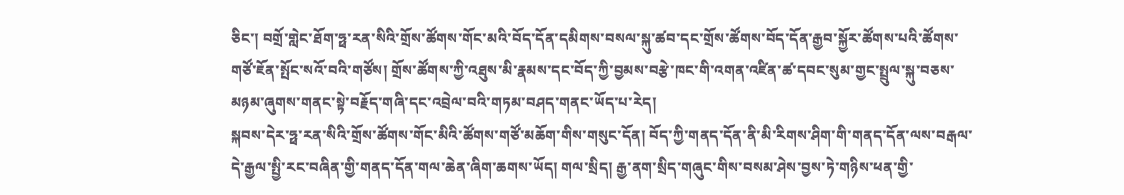ཅིང་། བགྲོ་གླེང་ཐོག་ཧྥ་རན་སིའི་གྲོས་ཚོགས་གོང་མའི་བོད་དོན་དམིགས་བསལ་སྐུ་ཚབ་དང་གྲོས་ཚོགས་བོད་དོན་རྒྱབ་སྐྱོར་ཚོགས་པའི་ཚོགས་གཙོ་ཇོན་སྤོང་སའོ་བའི་གཙོས། གྲོས་ཚོགས་ཀྱི་འཐུས་མི་རྣམས་དང་བོད་ཀྱི་བྱམས་བརྩེ་ཁང་གི་འགན་འཛིན་ཚ་དབང་སུམ་གྱང་སྤྲུལ་སྐུ་བཅས་མཉམ་ཞུགས་གནང་སྟེ་བརྗོད་གཞི་དང་འབྲེལ་བའི་གཏམ་བཤད་གནང་ཡོད་པ་རེད།
སྐབས་དེར་ཧྥ་རན་སིའི་གྲོས་ཚོགས་གོང་མིའི་ཚོགས་གཙོ་མཆོག་གིས་གསུང་དོན། བོད་ཀྱི་གནད་དོན་ནི་མི་རིགས་ཤིག་གི་གནད་དོན་ལས་བརྒལ་དེ་རྒྱལ་སྤྱི་རང་བཞིན་གྱི་གནད་དོན་གལ་ཆེན་ཞིག་ཆགས་ཡོད། གལ་སྲིད། རྒྱ་ནག་སྲིད་གཞུང་གིས་བསམ་ཤེས་བྱས་ཏེ་གཉིས་ཕན་གྱི་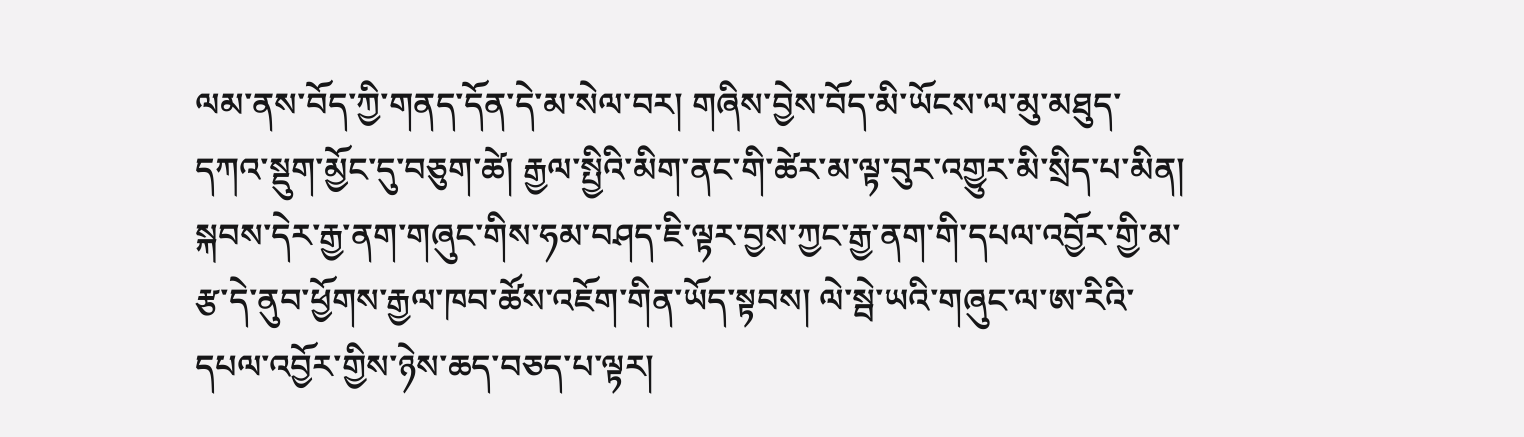ལམ་ནས་བོད་ཀྱི་གནད་དོན་དེ་མ་སེལ་བར། གཞིས་བྱེས་བོད་མི་ཡོངས་ལ་མུ་མཐུད་དཀའ་སྡུག་མྱོང་དུ་བཅུག་ཚེ། རྒྱལ་སྤྱིའི་མིག་ནང་གི་ཚེར་མ་ལྟ་བུར་འགྱུར་མི་སྲིད་པ་མིན། སྐབས་དེར་རྒྱ་ནག་གཞུང་གིས་ཧམ་བཤད་ཇི་ལྟར་བྱས་ཀྱང་རྒྱ་ནག་གི་དཔལ་འབྱོར་གྱི་མ་རྩ་དེ་ནུབ་ཕྱོགས་རྒྱལ་ཁབ་ཚོས་འཇོག་གིན་ཡོད་སྟབས། ལེ་སྦེ་ཡའི་གཞུང་ལ་ཨ་རིའི་དཔལ་འབྱོར་གྱིས་ཉེས་ཆད་བཅད་པ་ལྟར།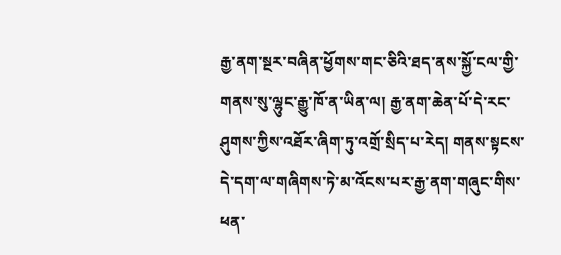རྒྱ་ནག་སྔར་བཞིན་ཕྱོགས་གང་ཅིའི་ཐད་ནས་སྐྱོ་ངལ་གྱི་གནས་སུ་ལྷུང་རྒྱུ་ཁོ་ན་ཡིན་ལ། རྒྱ་ནག་ཆེན་པོ་དེ་རང་ཤུགས་ཀྱིས་འཐོར་ཞིག་ཏུ་འགྲོ་སྲིད་པ་རེད། གནས་སྟངས་དེ་དག་ལ་གཞིགས་ཏེ་མ་འོངས་པར་རྒྱ་ནག་གཞུང་གིས་ཕན་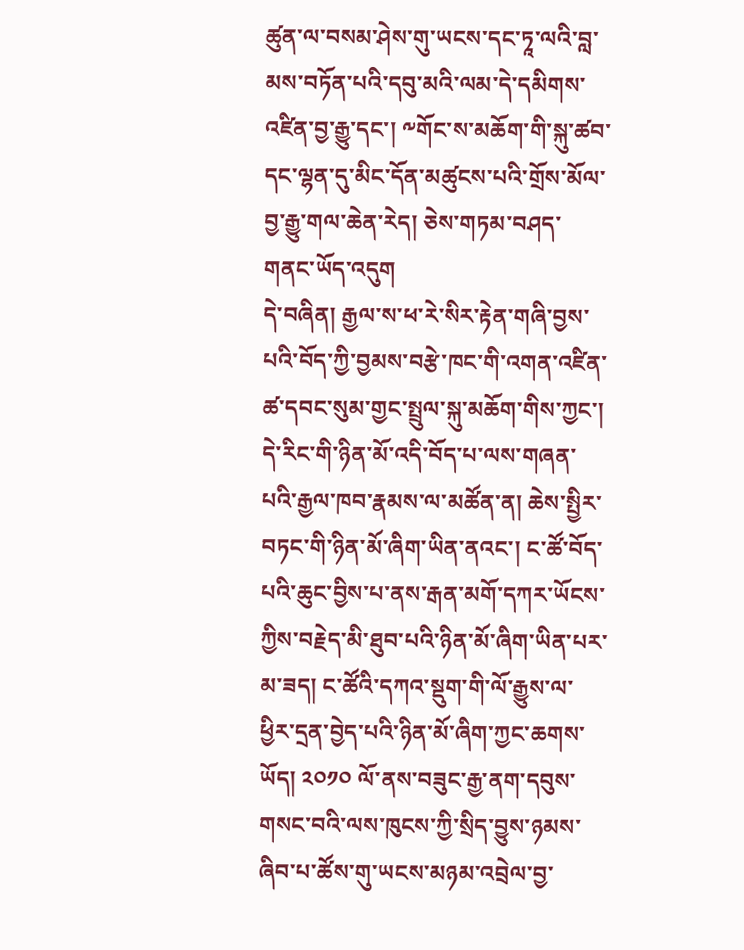ཚུན་ལ་བསམ་ཤེས་གུ་ཡངས་དང་ཏཱ་ལའི་བླ་མས་བཏོན་པའི་དབུ་མའི་ལམ་དེ་དམིགས་འཛིན་བྱ་རྒྱུ་དང་། ༸གོང་ས་མཆོག་གི་སྐུ་ཚབ་དང་ལྷན་དུ་མིང་དོན་མཚུངས་པའི་གྲོས་མོལ་བྱ་རྒྱུ་གལ་ཆེན་རེད། ཅེས་གཏམ་བཤད་གནང་ཡོད་འདུག
དེ་བཞིན། རྒྱལ་ས་ཕ་རེ་སིར་རྟེན་གཞི་བྱས་པའི་བོད་ཀྱི་བྱམས་བརྩེ་ཁང་གི་འགན་འཛིན་ཚ་དབང་སུམ་གྱང་སྤྲུལ་སྐུ་མཆོག་གིས་ཀྱང་། དེ་རིང་གི་ཉིན་མོ་འདི་བོད་པ་ལས་གཞན་པའི་རྒྱལ་ཁབ་རྣམས་ལ་མཚོན་ན། ཆེས་སྤྱིར་བཏང་གི་ཉིན་མོ་ཞིག་ཡིན་ནའང་། ང་ཚོ་བོད་པའི་ཆུང་བྱིས་པ་ནས་རྒན་མགོ་དཀར་ཡོངས་ཀྱིས་བརྗེད་མི་ཐུབ་པའི་ཉིན་མོ་ཞིག་ཡིན་པར་མ་ཟད། ང་ཚོའི་དཀའ་སྡུག་གི་ལོ་རྒྱུས་ལ་ཕྱིར་དྲན་བྱེད་པའི་ཉིན་མོ་ཞིག་ཀྱང་ཆགས་ཡོད། ༢༠༡༠ ལོ་ནས་བཟུང་རྒྱ་ནག་དབུས་གསང་བའི་ལས་ཁུངས་ཀྱི་སྲིད་བྱུས་ཉམས་ཞིབ་པ་ཚོས་གུ་ཡངས་མཉམ་འབྲེལ་བྱ་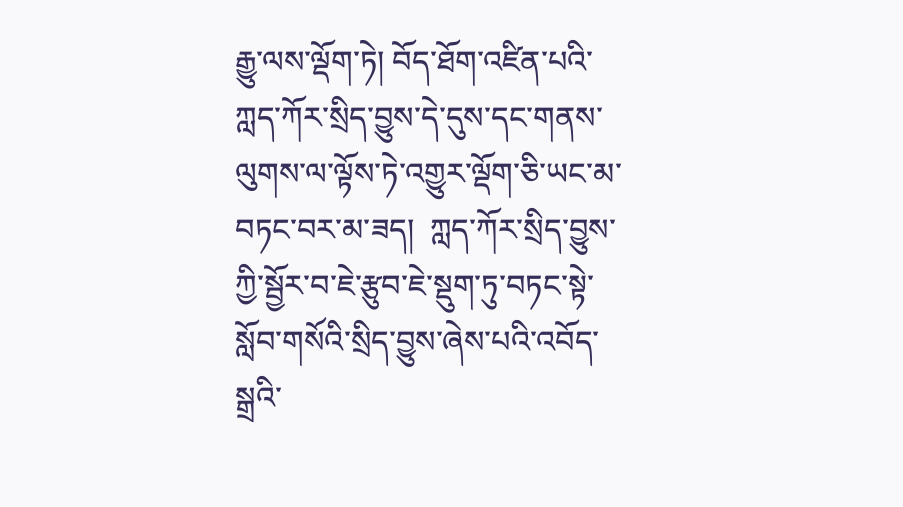རྒྱུ་ལས་ལྡོག་ཏེ། བོད་ཐོག་འཛིན་པའི་ཀླད་ཀོར་སྲིད་བྱུས་དེ་དུས་དང་གནས་ལུགས་ལ་ལྟོས་ཏེ་འགྱུར་ལྡོག་ཅི་ཡང་མ་བཏང་བར་མ་ཟད།  ཀླད་ཀོར་སྲིད་བྱུས་ཀྱི་སྦྱོར་བ་ཇེ་རྩུབ་ཇེ་སྡུག་ཏུ་བཏང་སྟེ་སློབ་གསོའི་སྲིད་བྱུས་ཞེས་པའི་འབོད་སྒྲའི་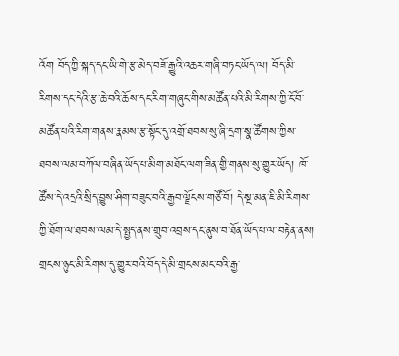འོག བོད་ཀྱི་སྐད་དང་ཡི་གེ་རྩ་མེད་བཟོ་རྒྱུའི་འཆར་གཞི་བཏང་ཡོད་ལ། བོད་མི་རིགས་དང་དེའི་རྩ་ཆེ་བའི་ཆོས་དང་རིག་གཞུང་གིས་མཚོན་པའི་མི་རིགས་ཀྱི་ངོ་བོ་མཚོན་པའི་རིག་གནས་རྣམས་རྩ་སྟོང་དུ་འགྲོ་ཐབས་སུ་ཞི་དྲག་སྣ་ཚོགས་ཀྱིས་ཐབས་ལམ་བཀོལ་བཞིན་ཡོད་པ་མིག་མཐོང་ལག་ཟིན་གྱི་གནས་སུ་གྱུར་ཡོད། ཁོ་ཚོས་དེ་འདྲའི་སྲིད་བྱུས་ཤིག་བཟུང་བའི་རྒྱབ་ལྗོངས་གཙོ་བོ། དེ་སྔ་མན་ཇི་མི་རིགས་ཀྱི་ཐོག་ལ་ཐབས་ལམ་དེ་སྤྱད་ནས་གྲུབ་འབྲས་དང་ནུས་བ་ཐོན་ཡོད་པ་ལ་བརྟེན་ནས། གྲངས་ཉུང་མི་རིགས་དུ་གྱུར་བའི་བོད་དེ་མི་གྲངས་མང་བའི་རྒྱ་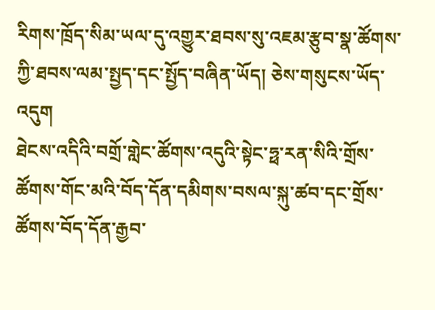རིགས་ཁྲོད་སིམ་ཡལ་དུ་འགྱུར་ཐབས་སུ་འཇམ་རྩུབ་སྣ་ཚོགས་ཀྱི་ཐབས་ལམ་སྤྱད་དང་སྤྱོད་བཞིན་ཡོད། ཅེས་གསུངས་ཡོད་འདུག
ཐེངས་འདིའི་བགྲོ་གླེང་ཚོགས་འདུའི་སྟེང་ཧྥ་རན་སིའི་གྲོས་ཚོགས་གོང་མའི་བོད་དོན་དམིགས་བསལ་སྐུ་ཚབ་དང་གྲོས་ཚོགས་བོད་དོན་རྒྱབ་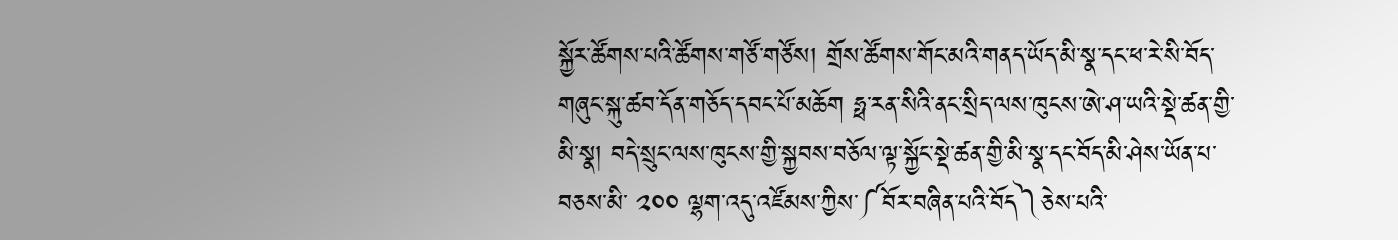སྐྱོར་ཚོགས་པའི་ཚོགས་གཙོ་གཙོས། གྲོས་ཚོགས་གོང་མའི་གནད་ཡོད་མི་སྣ་དང་ཕ་རེ་སི་བོད་གཞུང་སྐུ་ཚབ་དོན་གཅོད་དབང་པོ་མཆོག ཧྥ་རན་སིའི་ནང་སྲིད་ལས་ཁུངས་ཨེ་ཤ་ཡའི་སྡེ་ཚན་གྱི་མི་སྣ། བདེ་སྲུང་ལས་ཁུངས་གྱི་སྐྱབས་བཅོལ་ལྟ་སྐྱོང་སྡེ་ཚན་གྱི་མི་སྣ་དང་བོད་མི་ཤེས་ཡོན་པ་བཅས་མི་ ༢༠༠ ལྷག་འདུ་འཛོམས་ཀྱིས་༼བོར་བཞིན་པའི་བོད༽ཅེས་པའི་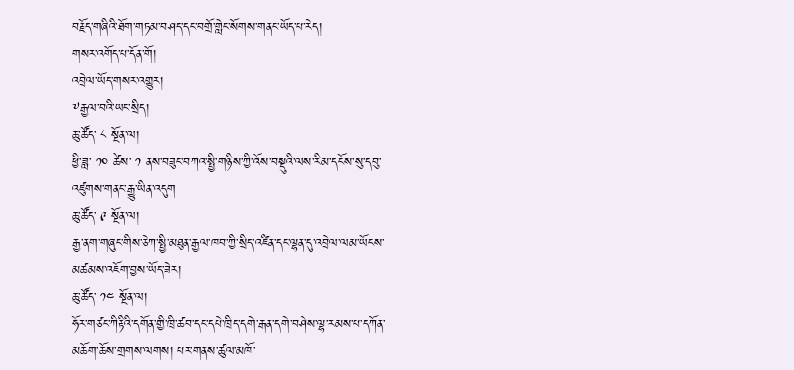བརྗོད་གཞིའི་ཐོག་གཏམ་བཤད་དང་བགྲོ་གླེང་སོགས་གནང་ཡོད་པ་རེད།
གསར་འགོད་པ་དོན་གོ།
འབྲེལ་ཡོད་གསར་འགྱུར།
༸རྒྱལ་བའི་ཡང་སྲིད།
ཆུ་ཚོད་ ༨ སྔོན་ལ།
ཕྱི་ཟླ་ ༡༠ ཚེས་ ༡ ནས་བཟུང་བཀའ་སྤྱི་གཉིས་ཀྱི་འོས་བསྡུའི་ལས་རིམ་དངོས་སུ་དབུ་འཛུགས་གནང་རྒྱུ་ཡིན་འདུག
ཆུ་ཚོད་ ༩ སྔོན་ལ།
རྒྱ་ནག་གཞུང་གིས་ཅེཀ་སྤྱི་མཐུན་རྒྱལ་ཁབ་ཀྱི་སྲིད་འཛིན་དང་ལྷན་དུ་འབྲེལ་ལམ་ཡོངས་མཚམས་འཇོག་བྱས་ཡོད་ཟེར།
ཆུ་ཚོད་ ༡༤ སྔོན་ལ།
ཧོར་གཙང་ཀིརྟིའི་དགོན་གྱི་ཁྲི་ཚབ་དང་དཔེ་ཁྲིད་དགེ་རྒན་དགེ་བཤེས་ལྷ་རམས་པ་དཀོན་མཆོག་ཆོས་གྲགས་ལགས། པར་གནས་ཚུལ་མཁོ་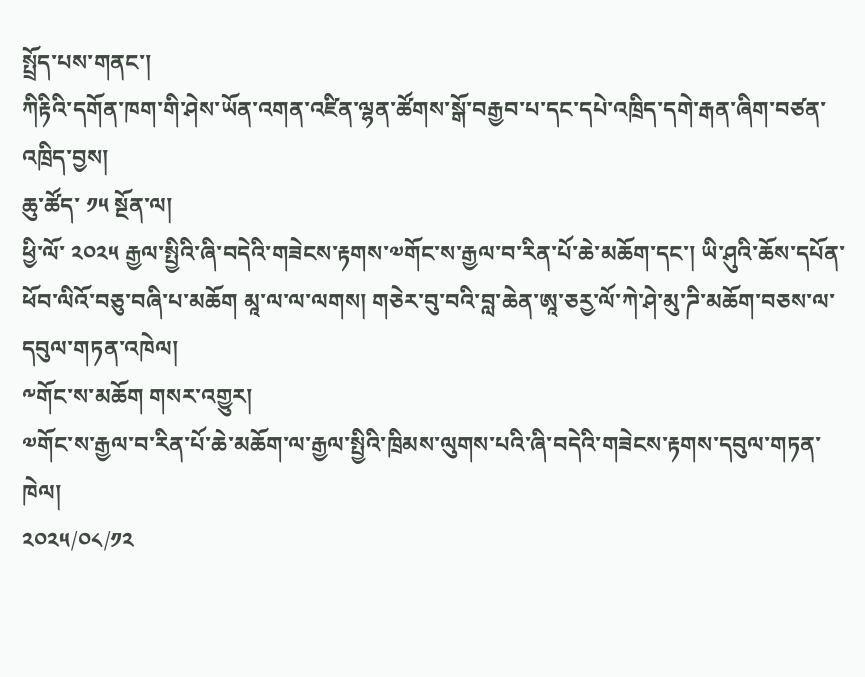སྤྲོད་པས་གནང་།
ཀིརྟིའི་དགོན་ཁག་གི་ཤེས་ཡོན་འགན་འཛིན་ལྷན་ཚོགས་སྒོ་བརྒྱབ་པ་དང་དཔེ་འཁྲིད་དགེ་རྒན་ཞིག་བཙན་འཁྲིད་བྱས།
ཆུ་ཚོད་ ༡༥ སྔོན་ལ།
ཕྱི་ལོ་ ༢༠༢༥ རྒྱལ་སྤྱིའི་ཞི་བདེའི་གཟེངས་རྟགས་༧གོང་ས་རྒྱལ་བ་རིན་པོ་ཆེ་མཆོག་དང་། ཡི་ཤུའི་ཆོས་དཔོན་ཕོབ་ལིའོ་བཅུ་བཞི་པ་མཆོག མཱ་ལ་ལ་ལགས། གཅེར་བུ་བའི་བླ་ཆེན་ཨཱ་ཅརྱ་ལོ་ཀེ་ཤེ་མུ་ཌི་མཆོག་བཅས་ལ་དབུལ་གཏན་འཁེལ།
༸གོང་ས་མཆོག གསར་འགྱུར།
༧གོང་ས་རྒྱལ་བ་རིན་པོ་ཆེ་མཆོག་ལ་རྒྱལ་སྤྱིའི་ཁྲིམས་ལུགས་པའི་ཞི་བདེའི་གཟེངས་རྟགས་དབུལ་གཏན་ཁེལ།
༢༠༢༥/༠༨/༡༢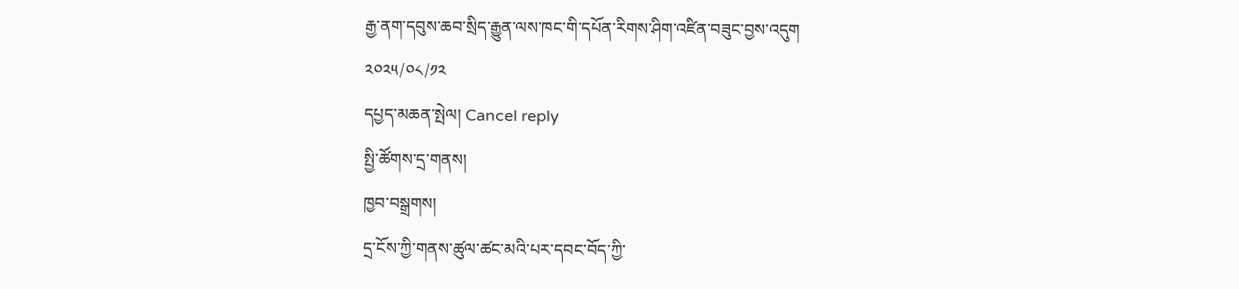རྒྱ་ནག་དབུས་ཆབ་སྲིད་རྒྱུན་ལས་ཁང་གི་དཔོན་རིགས་ཤིག་འཛིན་བཟུང་བྱས་འདུག
༢༠༢༥/༠༨/༡༢
དཔྱད་མཆན་སྤེལ། Cancel reply
སྤྱི་ཚོགས་དྲ་གནས།
ཁྱབ་བསྒྲགས།
དྲ་ངོས་ཀྱི་གནས་ཚུལ་ཚང་མའི་པར་དབང་བོད་ཀྱི་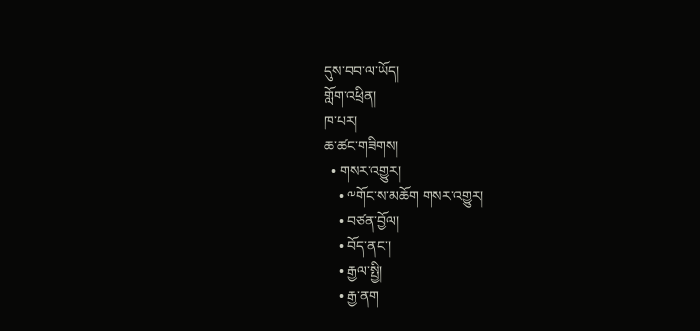དུས་བབ་ལ་ཡོད།
གློག་འཕྲིན།
ཁ་པར།
ཆ་ཚང་གཟིགས།
  • གསར་འགྱུར།
    • ༸གོང་ས་མཆོག གསར་འགྱུར།
    • བཙན་བྱོལ།
    • བོད་ནང་།
    • རྒྱལ་སྤྱི།
    • རྒྱ་ནག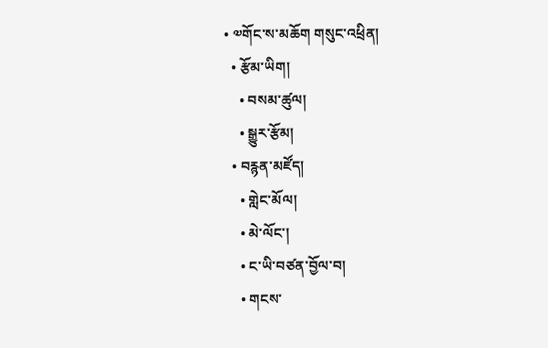• ༧གོང་ས་མཆོག གསུང་འཕྲིན།
  • རྩོམ་ཡིག།
    • བསམ་ཚུལ།
    • སྒྱུར་རྩོམ།
  • བརྙན་མཛོད།
    • གླེང་མོལ།
    • མེ་ལོང་།
    • ང་ཡི་བཙན་བྱོལ་བ།
    • གངས་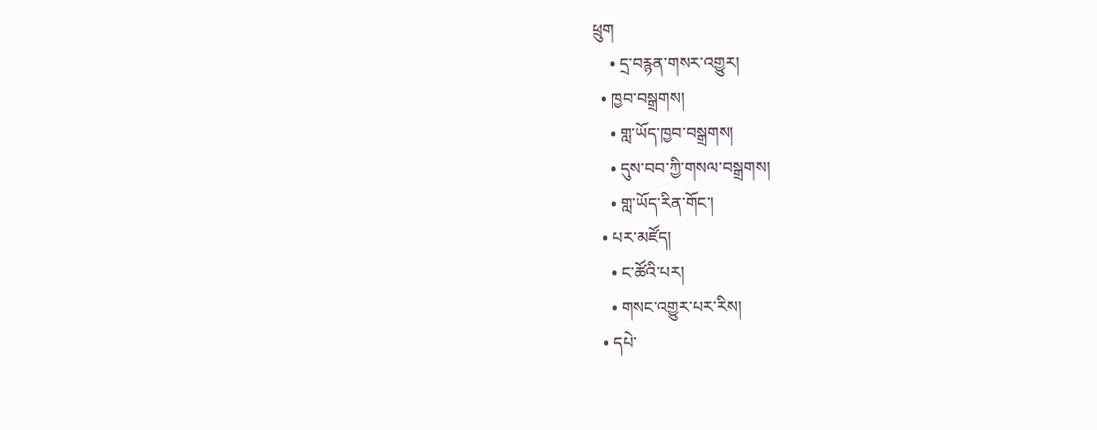ཕྲུག
    • དྲ་བརྙན་གསར་འགྱུར།
  • ཁྱབ་བསྒྲགས།
    • གླ་ཡོད་ཁྱབ་བསྒྲགས།
    • དུས་བབ་ཀྱི་གསལ་བསྒྲགས།
    • གླ་ཡོད་རིན་གོང་།
  • པར་མཛོད།
    • ང་ཚོའི་པར།
    • གསང་འགྱུར་པར་རིས།
  • དཔེ་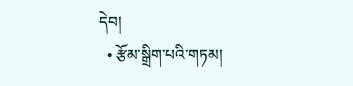དེབ།
  • རྩོམ་སྒྲིག་པའི་གཏམ།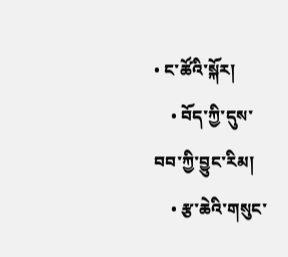• ང་ཚོའི་སྐོར།
    • བོད་ཀྱི་དུས་བབ་ཀྱི་བྱུང་རིམ།
    • རྩ་ཆེའི་གསུང་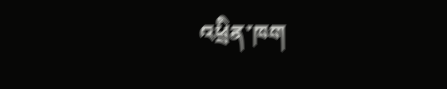འཕྲིན་ཁག